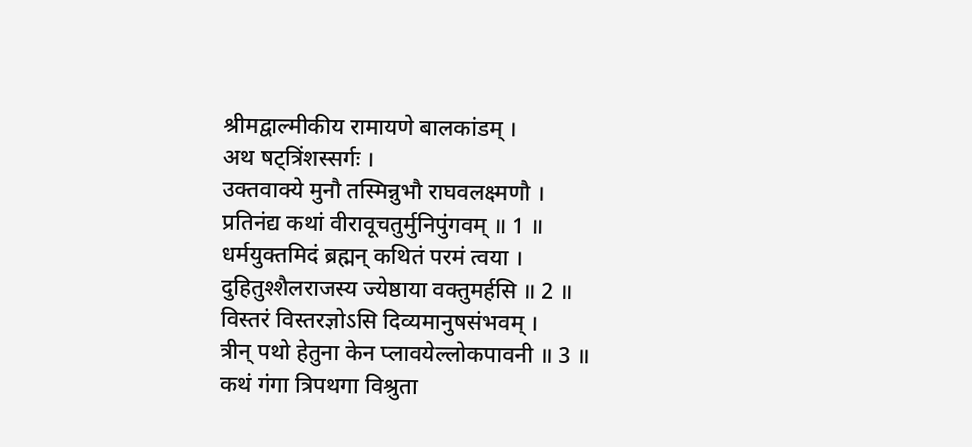श्रीमद्वाल्मीकीय रामायणे बालकांडम् ।
अथ षट्त्रिंशस्सर्गः ।
उक्तवाक्ये मुनौ तस्मिन्नुभौ राघवलक्ष्मणौ ।
प्रतिनंद्य कथां वीरावूचतुर्मुनिपुंगवम् ॥ 1 ॥
धर्मयुक्तमिदं ब्रह्मन् कथितं परमं त्वया ।
दुहितुश्शैलराजस्य ज्येष्ठाया वक्तुमर्हसि ॥ 2 ॥
विस्तरं विस्तरज्ञोऽसि दिव्यमानुषसंभवम् ।
त्रीन् पथो हेतुना केन प्लावयेल्लोकपावनी ॥ 3 ॥
कथं गंगा त्रिपथगा विश्रुता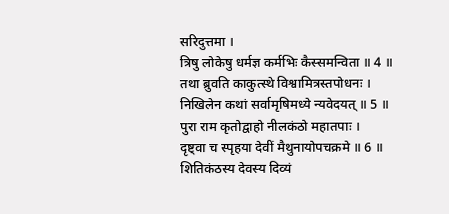सरिदुत्तमा ।
त्रिषु लोकेषु धर्मज्ञ कर्मभिः कैस्समन्विता ॥ 4 ॥
तथा ब्रुवति काकुत्स्थे विश्वामित्रस्तपोधनः ।
निखिलेन कथां सर्वामृषिमध्ये न्यवेदयत् ॥ 5 ॥
पुरा राम कृतोद्वाहो नीलकंठो महातपाः ।
दृष्ट्वा च स्पृहया देवीं मैथुनायोपचक्रमे ॥ 6 ॥
शितिकंठस्य देवस्य दिव्यं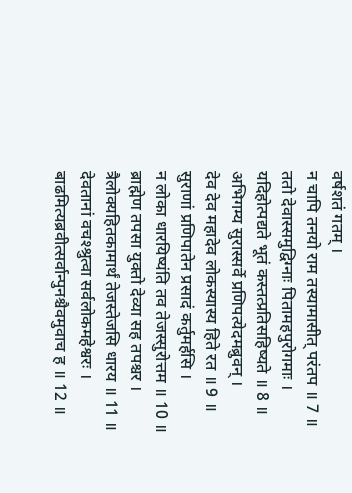वर्षशतं गतम् ।
न चापि तनयो राम तस्यामासीत् परंतप ॥ 7 ॥
ततो देवास्समुद्विग्नाः पितामहपुरोगमाः ।
यदिहोत्पद्यते भूतं कस्तत्प्रतिसहिष्यते ॥ 8 ॥
अभिगम्य सुरास्सर्वे प्रणिपत्येदमब्रुवन् ।
देव देव महादेव लोकस्यास्य हिते रत ॥ 9 ॥
सुराणां प्रणिपातेन प्रसादं कर्तुमर्हसि ।
न लोका धारयिष्यंति तव तेजस्सुरोत्तम ॥ 10 ॥
ब्राह्मेण तपसा युक्तो देव्या सह तपश्चर ।
त्रैलोक्यहितकामार्थं तेजस्तेजसि धारय ॥ 11 ॥
देवतानां वचश्श्रुत्वा सर्वलोकमहेश्वरः ।
बाढमित्यब्रवीत्सर्वान्पुनश्चैवमुवाच ह ॥ 12 ॥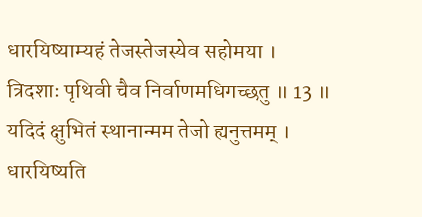धारयिष्याम्यहं तेजस्तेजस्येव सहोमया ।
त्रिदशाः पृथिवी चैव निर्वाणमधिगच्छतु ॥ 13 ॥
यदिदं क्षुभितं स्थानान्मम तेजो ह्यनुत्तमम् ।
धारयिष्यति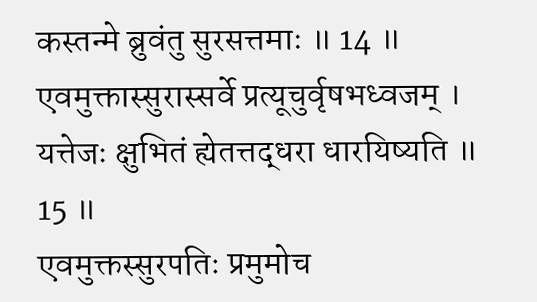कस्तन्मे ब्रुवंतु सुरसत्तमाः ॥ 14 ॥
एवमुक्तास्सुरास्सर्वे प्रत्यूचुर्वृषभध्वजम् ।
यत्तेजः क्षुभितं ह्येतत्तद्धरा धारयिष्यति ॥ 15 ॥
एवमुक्तस्सुरपतिः प्रमुमोच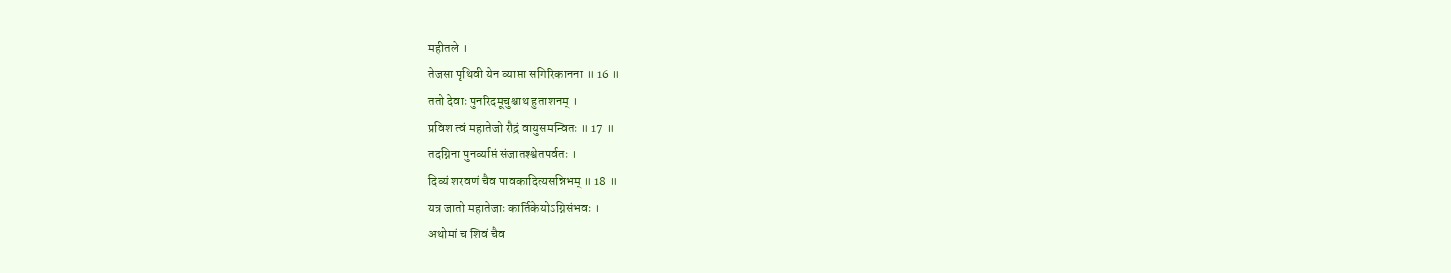महीतले ।
तेजसा पृथिवी येन व्याप्ता सगिरिकानना ॥ 16 ॥
ततो देवाः पुनरिदमूचुश्चाथ हुताशनम् ।
प्रविश त्वं महातेजो रौद्रं वायुसमन्वितः ॥ 17 ॥
तदग्निना पुनर्व्याप्तं संजातश्श्वेतपर्वतः ।
दिव्यं शरवणं चैव पावकादित्यसन्निभम् ॥ 18 ॥
यत्र जातो महातेजाः कार्तिकेयोऽग्निसंभवः ।
अथोमां च शिवं चैव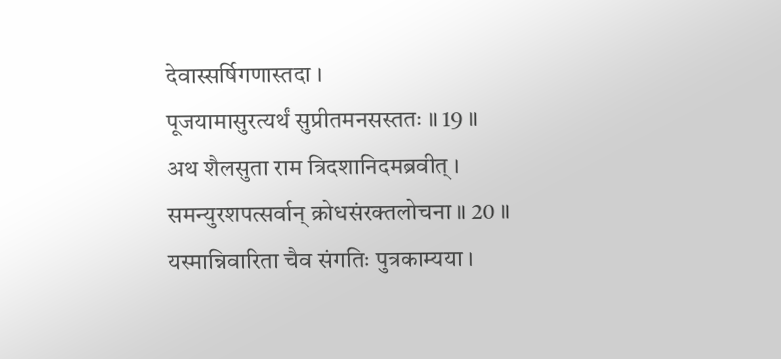देवास्सर्षिगणास्तदा ।
पूजयामासुरत्यर्थं सुप्रीतमनसस्ततः ॥ 19 ॥
अथ शैलसुता राम त्रिदशानिदमब्रवीत् ।
समन्युरशपत्सर्वान् क्रोधसंरक्तलोचना ॥ 20 ॥
यस्मान्निवारिता चैव संगतिः पुत्रकाम्यया ।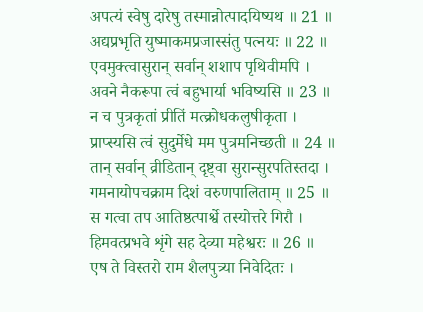अपत्यं स्वेषु दारेषु तस्मान्नोत्पादयिष्यथ ॥ 21 ॥
अद्यप्रभृति युष्माकमप्रजास्संतु पत्नयः ॥ 22 ॥
एवमुक्त्वासुरान् सर्वान् शशाप पृथिवीमपि ।
अवने नैकरूपा त्वं बहुभार्या भविष्यसि ॥ 23 ॥
न च पुत्रकृतां प्रीतिं मत्क्रोधकलुषीकृता ।
प्राप्स्यसि त्वं सुदुर्मेधे मम पुत्रमनिच्छती ॥ 24 ॥
तान् सर्वान् व्रीडितान् दृष्ट्वा सुरान्सुरपतिस्तदा ।
गमनायोपचक्राम दिशं वरुणपालिताम् ॥ 25 ॥
स गत्वा तप आतिष्ठत्पार्श्वे तस्योत्तरे गिरौ ।
हिमवत्प्रभवे शृंगे सह देव्या महेश्वरः ॥ 26 ॥
एष ते विस्तरो राम शैलपुत्र्या निवेदितः ।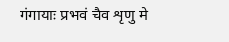गंगायाः प्रभवं चैव शृणु मे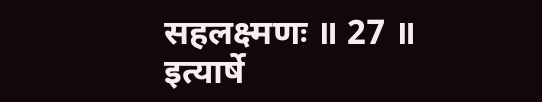सहलक्ष्मणः ॥ 27 ॥
इत्यार्षे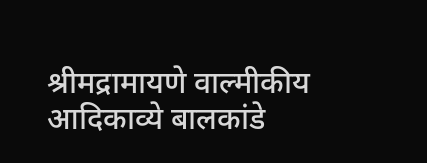श्रीमद्रामायणे वाल्मीकीय आदिकाव्ये बालकांडे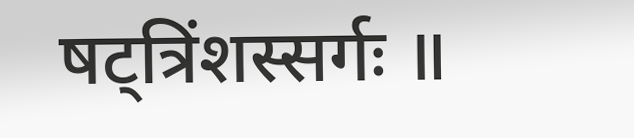षट्त्रिंशस्सर्गः ॥